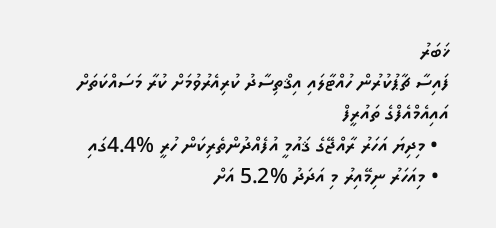ޚަބަރު
ފައިސާ ޗާޕުކުރުން ހުއްޓާލައި އިޤްތިސާދު ކުރިއެރުވުމަށް ކުރާ މަސައްކަތަށް އައިއެމްއެފްގެ ތައުރީފް
  • މިދިޔަ އަހަރު ރާއްޖޭގެ ޤައުމީ އުފެއްދުންތެރިކަން ހުރީ %4.4ގައި
  • މިއަހަރު ނިމޭއިރު މި އަދަދު %5.2 އަށް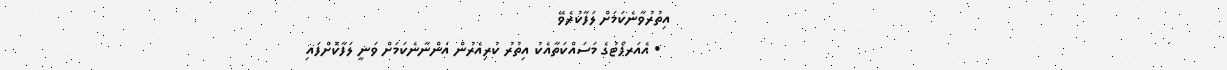އިތުރުވާނެކަމަށް ލަފާކުރެވޭ
  • އެއަރޕޯޓުގެ މަސައްކަތާއެކު އިތުރު ކުރިއެރުން އަންނާނެކަމަށް ވަނީ ލަފާކޮށްފައި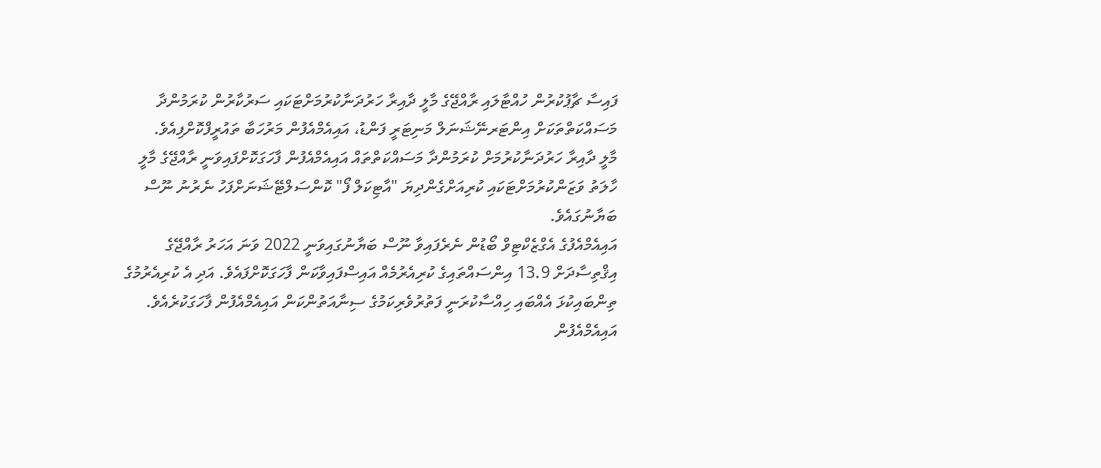ފައިސާ ޗާޕުކުރުން ހުއްޓާލައި ރާއްޖޭގެ މާލީ ދާއިރާ ހަރުދަނާކުރުމަށްޓަކައި ސަރުކާރުން ކުރަމުންދާ މަސައްކަތްތަކަށް އިންޓަރނޭޝަނަލް މަނިޓަރީ ފަންޑު، އައިއެމްއެފުން މަރުހަބާ ތައުރީފްކޮށްފިއެވެ.
މާލީ ދާއިރާ ހަރުދަނާކުރުމަށް ކުރަމުންދާ މަސައްކަތްތައް އައިއެމްއެފުން ފާހަގަކޮށްފައިވަނީ ރާއްޖޭގެ މާލީ ހާލަތު ވަޒަންކުރުމަށްޓަކައި ކުރިއަށްގެންދިޔަ "އާޓިކަލް ފޯ" ކޮންސަލްޓޭޝަނަށްފަހު ނެރުނު ނޫސް ބަޔާނުގައެވެ.
އައިއެމްއެފުގެ އެގްޒެކްޓިވް ބޯޑުން ނެރެފައިވާ ނޫސް ބަޔާނުގައިވަނީ 2022 ވަނަ އަހަރު ރާއްޖޭގެ އިޤްތިސާދަށް 13.9 އިންސައްތައިގެ ކުރިއެރުމެއް އައިސްފައިވާކަން ފާހަގަކޮށްފައެވެ. އަދި އެ ކުރިއެރުމުގެ ތިންބައިކުޅަ އެއްބައި ހިއްސާކުރަނީ ފަތުރުވެރިކަމުގެ ސިނާއަތުންކަން އައިއެމްއެފުން ފާހަގަކުރެއެވެ.
އައިއެމްއެފުން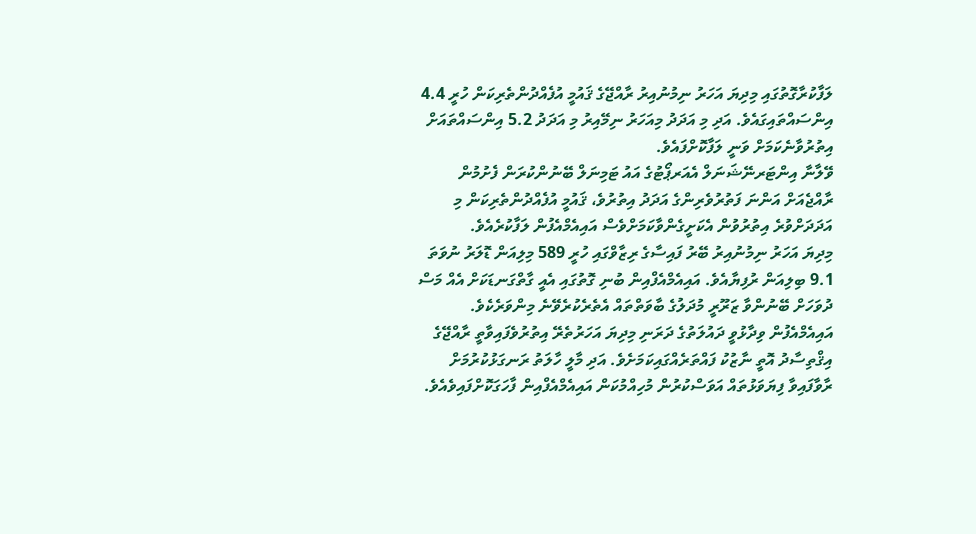ލަފާކުރާގޮތުގައި މިދިޔަ އަހަރު ނިމުނުއިރު ރާއްޖޭގެ ޤައުމީ އުފެއްދުންތެރިކަން ހުރީ 4.4 އިންސައްތައިގައެވެ. އަދި މި އަދަދު މިއަހަރު ނިމޭއިރު މި އަދަދު 5.2 އިންސައްތައަށް އިތުރުވާނެކަމަށް ވަނީ ލަފާކޮށްފައެވެ.
ވޭލާނާ އިންޓަރނޭޝަނަލް އެއަރޕޯޓުގެ އައު ޓަމިނަލް ބޭނުންކުރަން ފެށުމުން ރާއްޖެއަށް އަންނަ ފަތުރުވެރިންގެ އަދަދު އިތުރުވެ، ޤައުމީ އުފެއްދުންތެރިކަން މި އަދަދަށްވުރެ އިތުރުވުން އެކަށީގެންވާކަމަށްވެސް އައިއެމްއެފުން ލަފާކުރެއެވެ.
މިދިޔަ އަހަރު ނިމުނުއިރު ބޭރު ފައިސާގެ ރިޒާވްގައި ހުރީ 589 މިލިއަން ޑޮލަރު ނުވަތަ 9.1 ބިލިއަން ރުފިޔާއެވެ. އައިއެމްއެފްއިން ބުނި ގޮތުގައި އެއީ ގާތްގަނޑަކަށް އެއް މަސް ދުވަހަށް ބޭނުންވާ ޒަރޫރީ މުދަލުގެ ބާވަތްތައް އެތެރެކުރެވޭނެ މިންވަރެކެވެ.
އައިއެމްއެފުން ވިދާޅުވީ ދައުލަތުގެ ދަރަނި މިދިޔަ އަހަރުތެރޭ އިތުރުވެފައިވާތީ ރާއްޖޭގެ އިޤްތިސާދު އޮތީ ނާޒުކު ފައްތަރެއްގައިކަމަށެވެ. އަދި މާލީ ހާލަތު ރަނގަޅުކުރުމަށް ރާވާފައިވާ ފިޔަވަޅުތައް އަވަސްކުރުން މުހިއްމުކަން އައިއެމްއެފްއިން ފާހަގަކޮށްފައިވެއެވެ.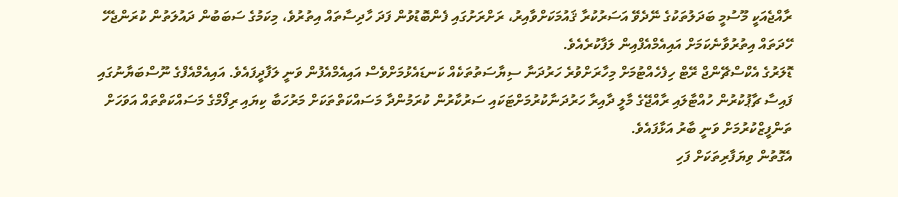ރާއްޖެއަކީ މޫސުމީ ބަދަލުތަކުގެ ނޭދެވޭ އަސަރުކުރާ ޤައުމަކަށްވާއިރު، ރަށްރަށުގައި ފެންބޮޑުވުން ފަދަ ހާދިސާތައް އިތުރުވެ، މިކަމުގެ ސަބަބުން ދައުލަތުން ކުރަންޖެހޭ ހޭދަތައް އިތުރުވާނެކަމަށް އައިއެމްއެފްއިން ލަފާކުރެއެވެ.
ޑޮލަރުގެ އެކްސްޗޭންޖް ރޭޓް ހިފެހެއްޓުމަށް މިހާރަށްވުރެ ހަރުދަނާ ސިޔާސަތުތަކެއް ކަނޑައެޅުމަށްވެސް އައިއެމްއެފުން ވަނީ ލަފާދީފައެވެ. އައިއެމްއެފްގެ ނޫސްބަޔާނުގައި ފައިސާ ޗާޕުކުރުން ހުއްޓާލައި ރާއްޖޭގެ މާލީ ދާއިރާ ހަރުދަނާކުރުމަށްޓަކައި ސަރުކާރުން ކުރަމުންދާ މަސައްކަތްތަކަށް މަރުހަބާ ކިޔައި ރިފޯމްގެ މަސައްކަތްތައް އަވަހަށް ތަންފީޒްކުރުމަށް ވަނީ ބާރު އަޅާފައެވެ.
އެގޮތުން ވިޔަފާރިތަކަށް ފަހި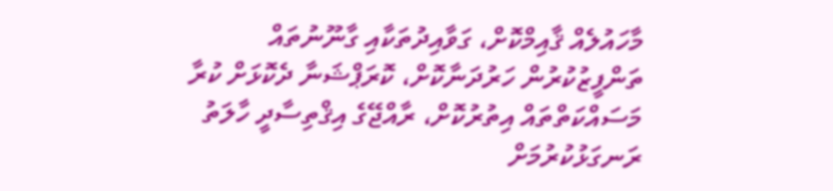މާހައުލެއް ޤާއިމްކޮށް، ގަވާއިދުތަކާއި ގާނޫނުތައް ތަންފީޒުކުރުން ހަރުދަނާކޮށް، ކޮރަޕްޝަނާ ދެކޮޅަށް ކުރާ މަސައްކަތްތައް އިތުރުކޮށް، ރާއްޖޭގެ އިޤްތިސާދީ ހާލަތު ރަނގަޅުކުރުމަށް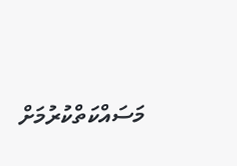މަސައްކަތްކުރުމަށް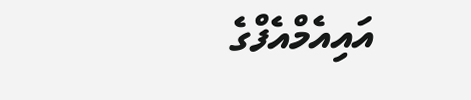އައިއެމްއެފްގެ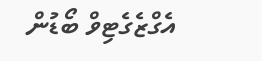އެގްޒެގެޓިވް ބޯޑުން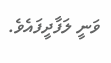ވަނީ ލަފާދީފައެވެ.